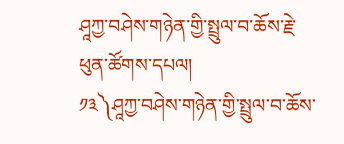ཤཱཀྱ་བཤེས་གཉེན་གྱི་སྤྲུལ་བ་ཆོས་རྗེ་ཕུན་ཚོགས་དཔལ།
༡༣༽ཤཱཀྱ་བཤེས་གཉེན་གྱི་སྤྲུལ་བ་ཆོས་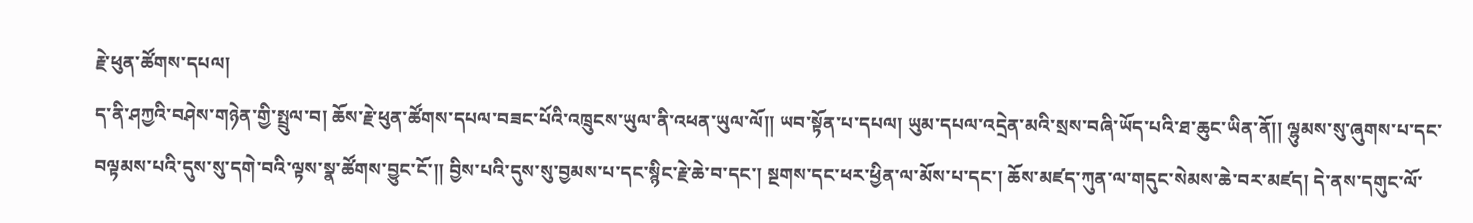རྗེ་ཕུན་ཚོགས་དཔལ།
ད་ནི་ཤཀྱའི་བཤེས་གཉེན་གྱི་སྤྲུལ་བ། ཆོས་རྗེ་ཕུན་ཚོགས་དཔལ་བཟང་པོའི་འཁྲུངས་ཡུལ་ནི་འཕན་ཡུལ་ལོ།། ཡབ་སྟོན་པ་དཔལ། ཡུམ་དཔལ་འདྲེན་མའི་སྲས་བཞི་ཡོད་པའི་ཐ་ཆུང་ཡིན་ནོ།། ལྷུམས་སུ་ཞུགས་པ་དང་བལྟམས་པའི་དུས་སུ་དགེ་བའི་ལྟས་སྣ་ཚོགས་བྱུང་ངོ་།། བྱིས་པའི་དུས་སུ་བྱམས་པ་དང་སྙིང་རྗེ་ཆེ་བ་དང་། སྔགས་དང་ཕར་ཕྱིན་ལ་མོས་པ་དང་། ཆོས་མཛད་ཀུན་ལ་གདུང་སེམས་ཆེ་བར་མཛད། དེ་ནས་དགུང་ལོ་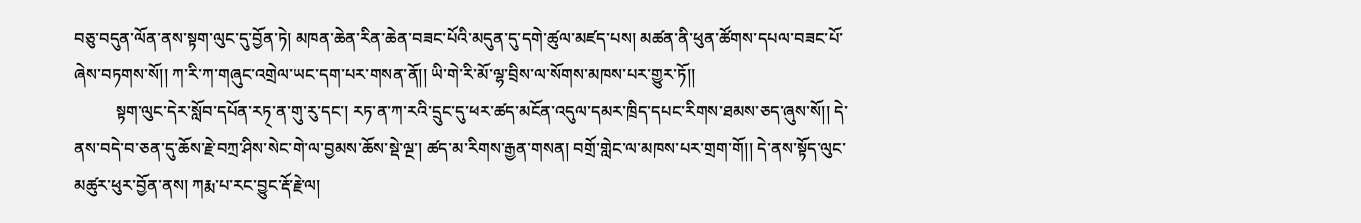བཅུ་བདུན་ལོན་ནས་སྟག་ལུང་དུ་བྱོན་ཏེ། མཁན་ཆེན་རིན་ཆེན་བཟང་པོའི་མདུན་དུ་དགེ་ཚུལ་མཛད་པས། མཚན་ནི་ཕུན་ཚོགས་དཔལ་བཟང་པོ་ཞེས་བཏགས་སོ།། ཀ་རི་ཀ་གཞུང་འགྲེལ་ཡང་དག་པར་གསན་ནོ།། ཡི་གེ་རི་མོ་ལྷ་བྲིས་ལ་སོགས་མཁས་པར་གྱུར་ཏོ།།
          སྟག་ལུང་དེར་སློབ་དཔོན་རཏ྄་ན་གུ་རུ་དང་། རཏ་ན་ཀ་རའི་དྲུང་དུ་ཕར་ཚད་མངོན་འདུལ་དམར་ཁྲིད་དཔང་རིགས་ཐམས་ཅད་ཞུས་སོ།། དེ་ནས་བདེ་བ་ཅན་དུ་ཆོས་རྗེ་བཀྲ་ཤིས་སེང་གེ་ལ་བྱམས་ཆོས་སྡེ་ལྔ་། ཚད་མ་རིགས་རྒྱན་གསན། བགྲོ་གླེང་ལ་མཁས་པར་གྲག་གོ།། དེ་ནས་སྟོད་ལུང་མཚུར་ཕུར་བྱོན་ནས། ཀརྨ་པ་རང་བྱུང་རྡོ་རྗེ་ལ།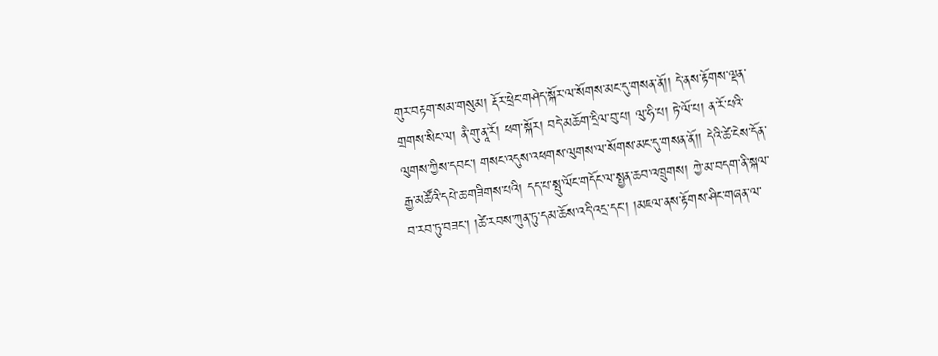གུར་བརྟག་སམ་གསུམ། རྡོར་ཕྲེང་གཤེད་སྐོར་ལ་སོགས་མང་དུ་གསན་ནོ།། དེ་ནས་རྟོགས་ལྡན་གྲགས་སིང་ལ། ནཻ་གུ་ནཱ་རོ། ཕག་སྐོར། བདེ་མཆོག་དྲིལ་བུ་པ། ལུ་ཧི་པ། ཏེ་ལོ་པ། ན་རོ་པའི་ལུགས་ཀྱིས་དབང་། གསང་འདུས་འཕགས་ལུགས་ལ་སོགས་མང་དུ་གསན་ནོ།། དེའི་ཚེ་ངེས་དོན་རྒྱ་མཚོའི་དཔེ་ཆ་གཟིགས་པའི། དད་པ་སྤུ་ལོང་གདོང་ལ་སྤྱན་ཆབ་འཁྲུགས། ཀྱེ་མ་བདག་ནི་སྐལ་བ་རབ་ཏུ་བཟང་། །ཚེ་རབས་ཀུན་ཏུ་དམ་ཆོས་འདི་འདྲ་དང་། །མཇལ་ནས་རྟོགས་ཤིང་གཞན་ལ་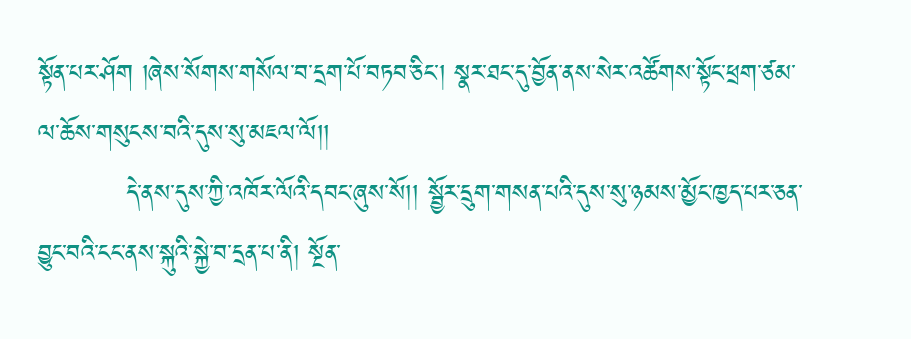སྟོན་པར་ཤོག །ཞེས་སོགས་གསོལ་བ་དྲག་པོ་བཏབ་ཅིང་། སྣར་ཐང་དུ་བྱོན་ནས་སེར་འཚོགས་སྟོང་ཕྲག་ཙམ་ལ་ཆོས་གསུངས་བའི་དུས་སུ་མཇལ་ལོ།།
          དེ་ནས་དུས་ཀྱི་འཁོར་ལོའི་དབང་ཞུས་སོ།། སྦྱོར་དྲུག་གསན་པའི་དུས་སུ་ཉམས་མྱོང་ཁྱད་པར་ཅན་བྱུང་བའི་ངང་ནས་སྐུའི་སྐྱེ་བ་དྲན་པ་ནི། སྔོན་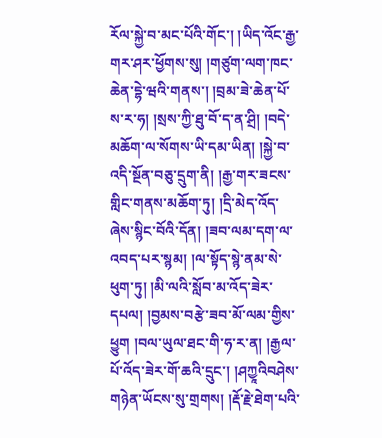རོལ་སྐྱེ་བ་མང་པོའི་གོང་། །ཡིད་འོང་རྒྱ་གར་ཤར་ཕྱོགས་སུ། །གཙུག་ལག་ཁང་ཆེན་དྷེ་ཝའི་གནས་། །བྲམ་ཟེ་ཆེན་པོ་ས་ར་ཧ། །སྲས་ཀྱི་ཐུ་བོ་ད་ན་ཤྲི། །བདེ་མཆོག་ལ་སོགས་ཡི་དམ་ཡིན། །སྐྱེ་བ་འདི་སྔོན་བཅུ་དྲུག་ནི། །རྒྱ་གར་ཟངས་གླིང་གནས་མཆོག་ཏུ། །དྲི་མེད་འོད་ཞེས་སྙིང་བོའི་དོན། །ཟབ་ལམ་དག་ལ་འབད་པར་སྙམ། །ལ་སྟོད་སྙེ་ནམ་སེ་ཕུག་ཏུ། །མི་ལའི་སློབ་མ་འོད་ཟེར་དཔལ། །བྱམས་བརྩེ་ཟབ་མོ་ལམ་གྱིས་ཕྱུག །བལ་ཡུལ་ཐང་གི་ཧ་ར་ན། །རྒྱལ་པོ་འོད་ཟེར་གོ་ཆའི་དྲུང་། །ཤཀྱཱའིབཤེས་གཉེན་ཡོངས་སུ་གྲགས། །རྡོ་རྗེ་ཐེག་པའི་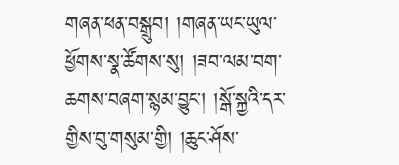གཞན་ཕན་བསྒྲུབ། །གཞན་ཡང་ཡུལ་ཕྱོགས་སྣ་ཚོགས་སུ། །ཟབ་ལམ་བག་ཆགས་བཞག་སྙམ་བྱུང་། །སྒོ་སྐྱའི་དར་གྱིས་བུ་གསུམ་གྱི། །ཆུང་ཤོས་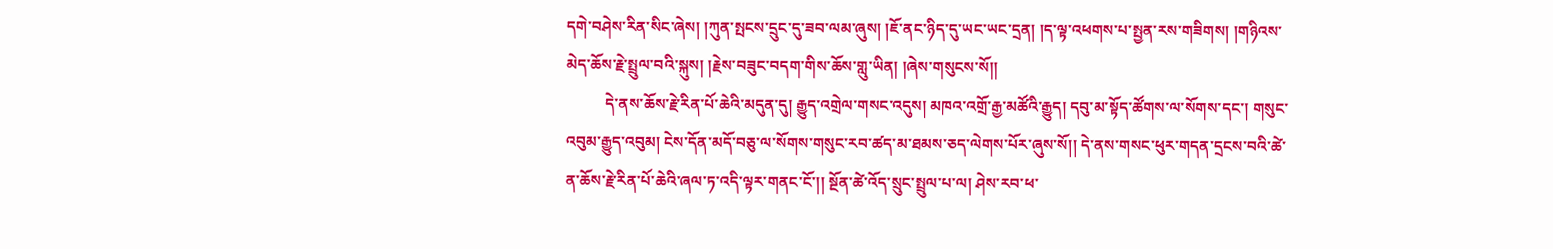དགེ་བཤེས་རིན་སིང་ཞེས། །ཀུན་སྤངས་དྲུང་དུ་ཟབ་ལམ་ཞུས། །ཇོ་ནང་ཉིད་དུ་ཡང་ཡང་དྲན། །ད་ལྟ་འཕགས་པ་སྤྱན་རས་གཟིགས། །གཉིའས་མེད་ཆོས་རྗེ་སྤྲུལ་བའི་སྐུས། །རྗེས་བཟུང་བདག་གིས་ཆོས་གླུ་ཡིན། །ཞེས་གསུངས་སོ།།
          དེ་ནས་ཆོས་རྗེ་རིན་པོ་ཆེའི་མདུན་དུ། རྒྱུད་འགྲེལ་གསང་འདུས། མཁའ་འགྲོ་རྒྱ་མཚོའི་རྒྱུད། དབུ་མ་སྟོད་ཚོགས་ལ་སོགས་དང་། གསུང་འབུམ་རྒྱུད་འབུམ། ངེས་དོན་མདོ་བཅུ་ལ་སོགས་གསུང་རབ་ཚད་མ་ཐམས་ཅད་ལེགས་པོར་ཞུས་སོ།། དེ་ནས་གསང་ཕུར་གདན་དྲངས་བའི་ཚེ་ན་ཆོས་རྗེ་རིན་པོ་ཆེའི་ཞལ་ཏ་འདི་ལྟར་གནང་ངོ་།། སྔོན་ཚེ་འོད་སྲུང་སྤྲུལ་པ་ལ། ཤེས་རབ་ཕ་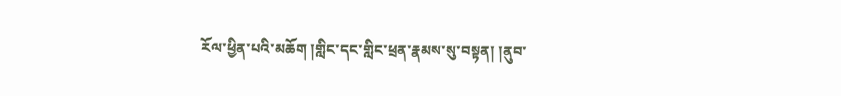རོལ་ཕྱིན་པའི་མཆོག །གླིང་དང་གླིང་ཕྲན་རྣམས་སུ་བསྟན། །ནུབ་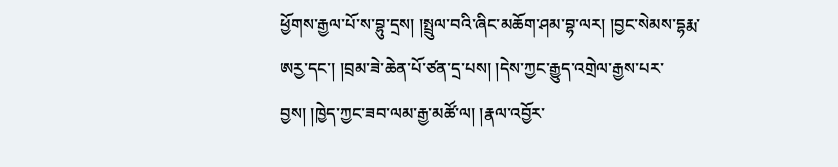ཕྱོགས་རྒྱལ་པོ་ས་བྷུ་དྲས། །སྤྲུལ་བའི་ཞིང་མཆོག་ཤམ་བྷ་ལར། །བྱང་སེམས་དྷརྨ་ཨརྱ་དང་། །བྲམ་ཟེ་ཆེན་པོ་ཙན་དྲ་པས། །དེས་ཀྱང་རྒྱུད་འགྲེལ་རྒྱས་པར་བྱས། །ཁྱེད་ཀྱང་ཟབ་ལམ་རྒྱ་མཚོ་ལ། །རྣལ་འབྱོར་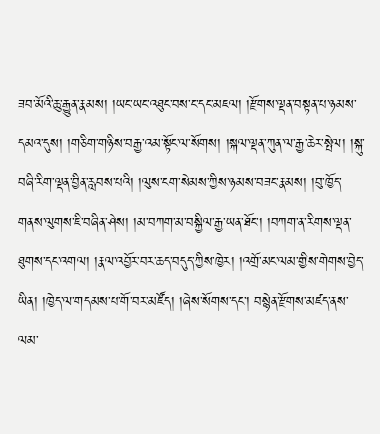ཟབ་མོའི་ཆུ་རྒྱུན་རྣམས། །ཡང་ཡང་འཐུང་བས་ང་དང་མཇལ། །རྫོགས་ལྡན་བསྟན་པ་ཉམས་དམའ་དུས། །གཅིག་གཉིས་བརྒྱ་འམ་སྟོང་ལ་སོགས། །སྐལ་ལྡན་ཀུན་ལ་རྒྱ་ཆེར་སྤེལ། །སྐུ་བཞི་རིག་ལྡན་བྱིན་རླབས་པའི། །ལུས་ངག་སེམས་ཀྱིས་ཉམས་བཟང་རྣམས། །བུ་ཁྱོད་གནས་ལུགས་ཇི་བཞིན་ཤེས། །མ་བཀག་མ་བསྐྱིལ་རྒྱ་ཡན་ཐོང་། །བཀག་ན་རིགས་ལྡན་ཐུགས་དང་འགལ། །རྣལ་འབྱོར་བར་ཆད་བདུད་ཀྱིས་ཁྱེར། །འགྲོ་མང་ལམ་གྱིས་གེགས་བྱེད་ཡིན། །ཁྱེད་ལ་གདམས་པ་གོ་བར་མཛོད། །ཞེས་སོགས་དང་། བསྙེན་རྫོགས་མཛད་ནས་ལམ་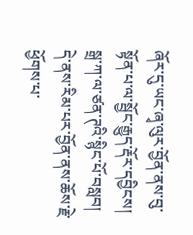ཞོར་དུ་ཡང་ཞྭ་ལུར་བྱོན་ནས་བུ་སྟོན་པ་ལ་སྦྱོང་རྒྱུད་རྡོར་དབྱིངས། སྒྲ་ཀ་ལ་ཙན་ཊའི་སྙིང་པོ་བསླབ། དེ་ནས་རིམ་པར་བྱོན་ནས་ཆོས་རྗེ་ཕྱོགས་པ་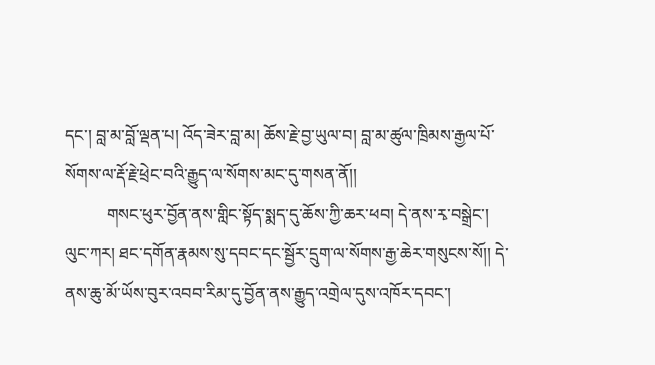དང་། བླ་མ་བློ་ལྡན་པ། འོད་ཟེར་བླ་མ། ཆོས་རྗེ་བྱ་ཡུལ་བ། བླ་མ་ཚུལ་ཁྲིམས་རྒྱལ་པོ་སོགས་ལ་རྡོ་རྗེ་ཕྲེང་བའི་རྒྱུད་ལ་སོགས་མང་དུ་གསན་ནོ།།
          གསང་ཕུར་བྱོན་ནས་གླིང་སྟོད་སྨད་དུ་ཆོས་ཀྱི་ཆར་ཕབ། དེ་ནས་རྭ་བསྒྲེང་། ལུང་ཀར། ཐང་དགོན་རྣམས་སུ་དབང་དང་སྦྱོར་དྲུག་ལ་སོགས་རྒྱ་ཆེར་གསུངས་སོ།། དེ་ནས་ཆུ་མོ་ཡོས་བུར་འབབ་རིམ་དུ་བྱོན་ནས་རྒྱུད་འགྲེལ་དུས་འཁོར་དབང་།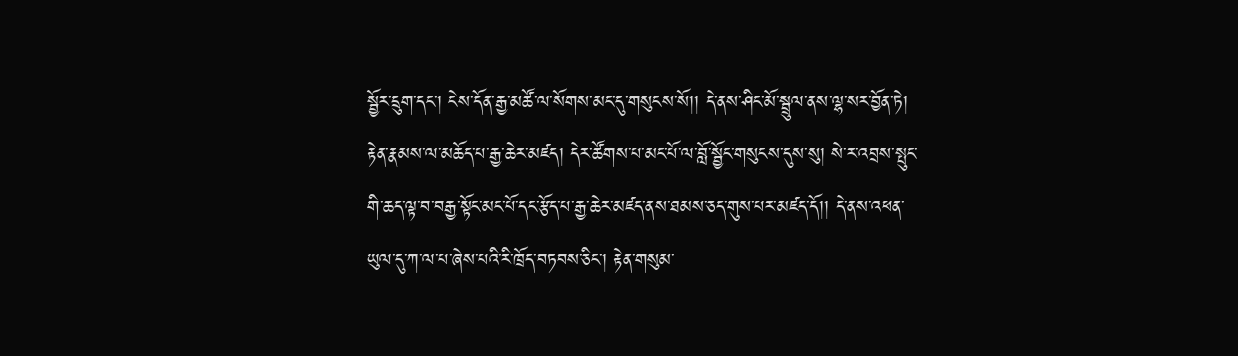སྦྱོར་དྲུག་དང་། ངེས་དོན་རྒྱ་མཚོ་ལ་སོགས་མང་དུ་གསུངས་སོ།། དེ་ནས་ཤིང་མོ་སྦྲུལ་ནས་ལྷ་སར་བྱོན་ཏེ། རྟེན་རྣམས་ལ་མཆོད་པ་རྒྱ་ཆེར་མཛད། དེར་ཚོགས་པ་མང་པོ་ལ་བློ་སྦྱོང་གསུངས་དུས་སུ། སེ་ར་འབྲས་སྤུང་གི་ཆད་ལྟ་བ་བརྒྱ་སྟོང་མང་པོ་དང་རྩོད་པ་རྒྱ་ཆེར་མཛད་ནས་ཐམས་ཅད་གུས་པར་མཛད་དོ།། དེ་ནས་འཕན་ཡུལ་དུ་ཀ་ལ་པ་ཞེས་པའི་རི་ཁྲོད་བཏབས་ཅིང་། རྟེན་གསུམ་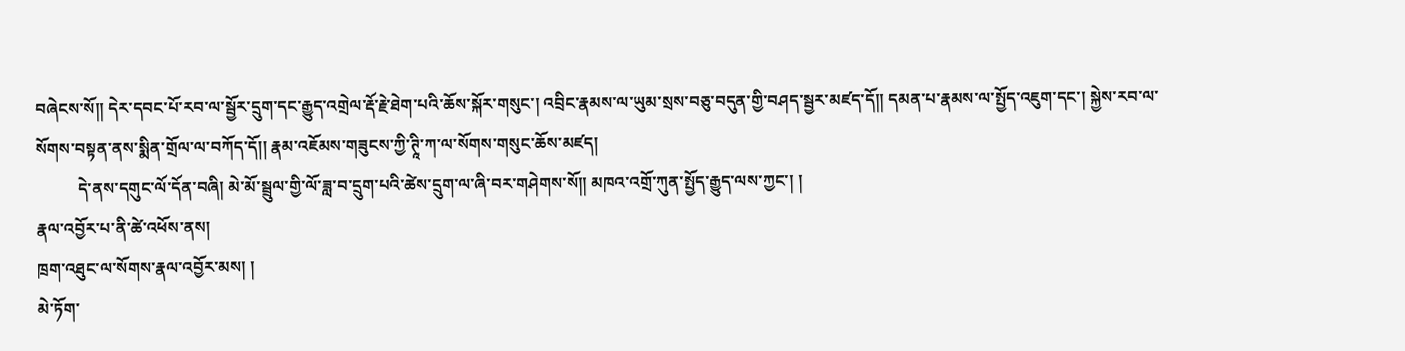བཞེངས་སོ།། དེར་དབང་པོ་རབ་ལ་སྦྱོར་དྲུག་དང་རྒྱུད་འགྲེལ་རྡོ་རྗེ་ཐེག་པའི་ཆོས་སྐོར་གསུང་། འབྲིང་རྣམས་ལ་ཡུམ་སྲས་བཅུ་བདུན་གྱི་བཤད་སྦྱར་མཛད་དོ།། དམན་པ་རྣམས་ལ་སྤྱོད་འཇུག་དང་། སྐྱེས་རབ་ལ་སོགས་བསྟན་ནས་སྨིན་གྲོལ་ལ་བཀོད་དོ།། རྣམ་འཇོམས་གཟུངས་ཀྱི་ཊཱི་ཀ་ལ་སོགས་གསུང་ཆོས་མཛད།
          དེ་ནས་དགུང་ལོ་དོན་བཞི། མེ་མོ་སྦྲུལ་གྱི་ལོ་ཟླ་བ་དྲུག་པའི་ཚེས་དྲུག་ལ་ཞི་བར་གཤེགས་སོ༎ མཁའ་འགྲོ་ཀུན་སྤྱོད་རྒྱུད་ལས་ཀྱང་། །
རྣལ་འབྱོར་པ་ནི་ཚེ་འཕོས་ནས།
ཁྲག་འཐུང་ལ་སོགས་རྣལ་འབྱོར་མས། །
མེ་ཏོག་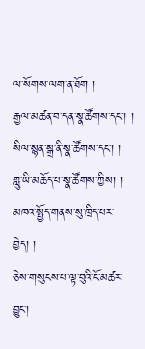ལ་སོགས་ལག་ན་ཐོག །
རྒྱལ་མཚན་བ་དན་སྣ་ཚོགས་དང་། །
སིལ་སྙན་སྒྲ་ནི་སྣ་ཚོགས་དང་། །
གླུ་ཡི་མཆོད་པ་སྣ་ཚོགས་ཀྱིས། །
མཁའ་སྤྱོད་གནས་སུ་ཁྲིད་པར་བྱེད། །
ཅེས་གསུངས་པ་ལྟ་བུའི་ངོ་མཚར་བྱུང་།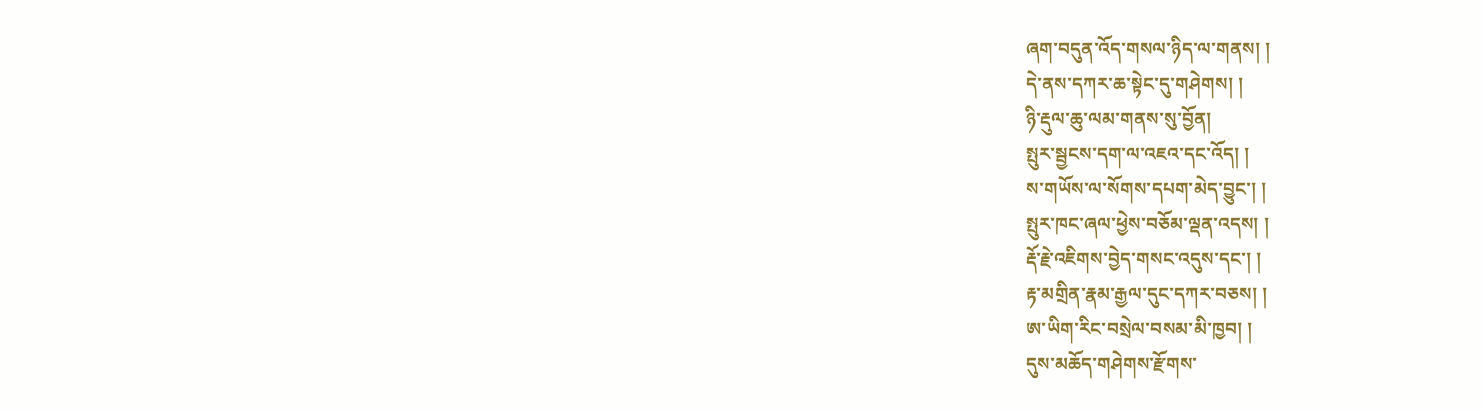ཞག་བདུན་འོད་གསལ་ཉིད་ལ་གནས། །
དེ་ནས་དཀར་ཆ་སྟེང་དུ་གཤེགས། །
ཉི་རྡུལ་ཆུ་ལམ་གནས་སུ་བྱོན།
སྤུར་སྦྱངས་དག་ལ་འཇའ་དང་འོད། །
ས་གཡོས་ལ་སོགས་དཔག་མེད་བྱུང་། །
སྤུར་ཁང་ཞལ་ཕྱེས་བཅོམ་ལྡན་འདས། །
རྡོ་རྗེ་འཇིགས་བྱེད་གསང་འདུས་དང་། །
རྟ་མགྲིན་རྣམ་རྒྱལ་དུང་དཀར་བཅས། །
ཨ་ཡིག་རིང་བསྲེལ་བསམ་མི་ཁྱབ། །
དུས་མཆོད་གཤེགས་རྫོགས་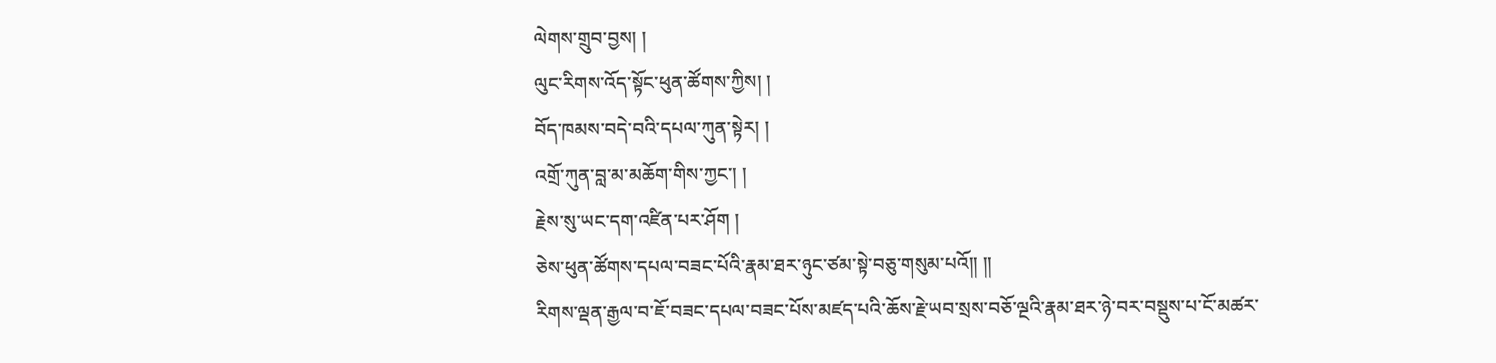ལེགས་གྲུབ་བྱས། །
ལུང་རིགས་འོད་སྟོང་ཕུན་ཚོགས་ཀྱིས། །
བོད་ཁམས་བདེ་བའི་དཔལ་ཀུན་སྟེར། །
འགྲོ་ཀུན་བླ་མ་མཆོག་གིས་ཀྱང་། །
རྗེས་སུ་ཡང་དག་འཛིན་པར་ཤོག །
ཅེས་ཕུན་ཚོགས་དཔལ་བཟང་པོའི་རྣམ་ཐར་ཉུང་ཙམ་སྟེ་བཅུ་གསུམ་པའོ།། ༎
རིགས་ལྡན་རྒྱལ་བ་ཇོ་བཟང་དཔལ་བཟང་པོས་མཛད་པའི་ཆོས་རྗེ་ཡབ་སྲས་བཅོ་ལྔའི་རྣམ་ཐར་ཉེ་བར་བསྡུས་པ་ངོ་མཚར་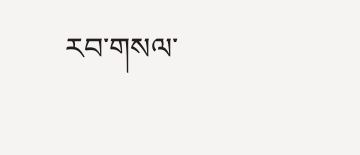རབ་གསལ་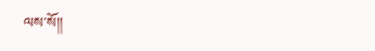ལས་སོ།།